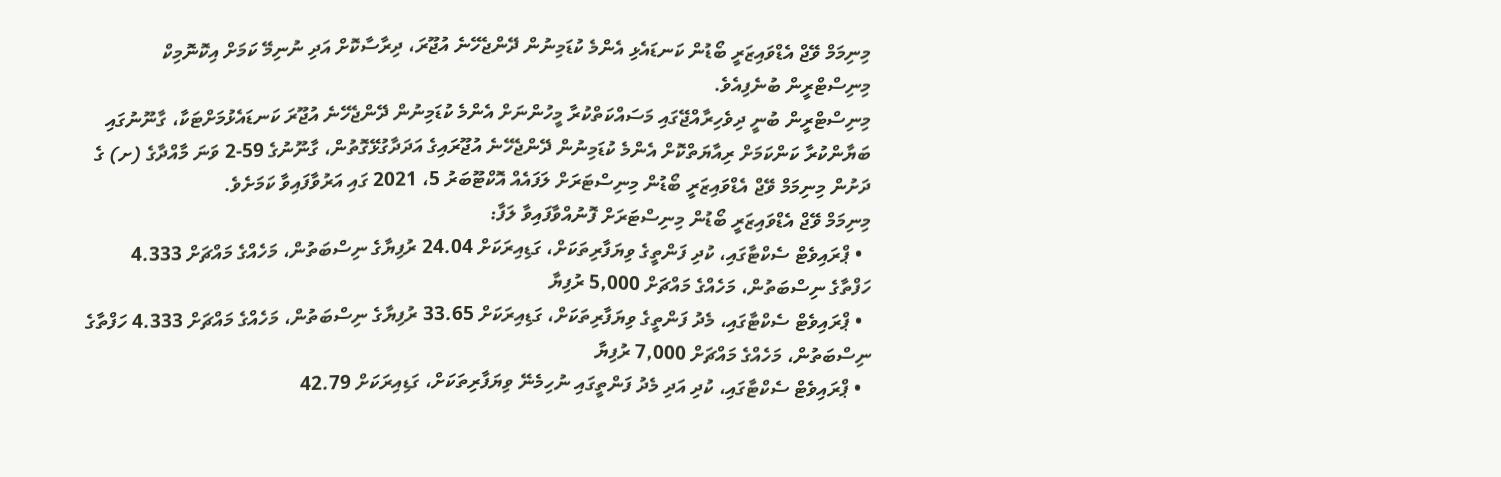މިނިމަމް ވޭޖް އެޑްވައިޒަރީ ބޯޑުން ކަނޑައެޅި އެންމެ ކުޑަމިނުން ދޭންޖެހޭނެ އުޖޫރަ، ދިރާސާކޮށް އަދި ނުނިމޭ ކަމަށް އިކޮނޮމިކް މިނިސްޓްރީން ބުނެފިއެވެ.
މިނިސްޓްރީން ބުނީ ދިވެހިރާއްޖޭގައި މަސައްކަތްކުރާ މީހުންނަށް އެންމެ ކުޑަމިނުން ދޭންޖެހޭނެ އުޖޫރަ ކަނޑައެޅުމަށްޓަކާ، ގާނޫނުގައި ބަޔާންކުރާ ކަންކަމަށް ރިއާޔަތްކޮށް އެންމެ ކުޑަމިނުން ދޭންޖެހޭނެ އުޖޫރައިގެ އަދަދާގުޅޭގޮތުން، ގާނޫނުގެ 59-2 ވަނަ މާއްދާގެ (ށ) ގެ ދަށުން މިނިމަމް ވޭޖް އެޑްވައިޒަރީ ބޯޑުން މިނިސްޓަރަށް ލަފައެއް އޮކްޓޫބަރު 5، 2021 ގައި އަރުވާފައިވާ ކަމަށެވެ.
މިނިމަމް ވޭޖް އެޑްވައިޒަރީ ބޯޑުން މިނިސްޓަރަށް ފޮނުއްވާފައިވާ ލަފާ:
  • ޕްރައިވެޓް ސެކްޓާގައި، ކުދި ފަންތީގެ ވިޔަފާރިތަކަށް، ގަޑިއިރަކަށް 24.04 ރުފިޔާގެ ނިސްބަތުން، މަހެއްގެ މައްޗަށް 4.333 ހަފްތާގެ ނިސްބަތުން، މަހެއްގެ މައްޗަށް 5,000 ރުފިޔާ
  • ޕްރައިވެޓް ސެކްޓާގައި، މެދު ފަންތީގެ ވިޔަފާރިތަކަށް، ގަޑިއިރަކަށް 33.65 ރުފިޔާގެ ނިސްބަތުން، މަހެއްގެ މައްޗަށް 4.333 ހަފްތާގެ ނިސްބަތުން، މަހެއްގެ މައްޗަށް 7,000 ރުފިޔާ
  • ޕްރައިވެޓް ސެކްޓާގައި، ކުދި އަދި މެދު ފަންތީގައި ނުހިމެނޭ ވިޔަފާރިތަކަށް، ގަޑިއިރަކަށް 42.79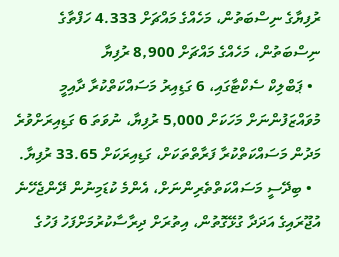ރުފިޔާގެ ނިސްބަތުން، މަހެއްގެ މައްޗަށް 4.333 ހަފްތާގެ ނިސްބަތުން، މަހެއްގެ މައްޗަށް 8,900 ރުފިޔާ
  • ޕަބްލިކް ސެކްޓާގައި، 6 ގަޑިއިރު މަސައްކަތްކުރާ ދާއިމީ މުވައްޒަފުންނަށް މަހަކަށް 5,000 ރުފިޔާ، ނުވަތަ 6 ގަޑިއިރަށްވުރެ މަދުން މަސައްކަތްކުރާ ފަރާތްތަކަށް، ގަޑިއިރަކަށް 33.65 ރުފިޔާ.
  • ބިދޭސީ މަސައްކަތްތެރިންނަށް، އެންމެ ކުޑަމިނުން ދޭންޖެހޭނެ އުޖޫރައިގެ އަދަދާ ގުޅޭގޮތުން، އިތުރަށް ދިރާސާކުރުމަށްފަހު ފަހުގެ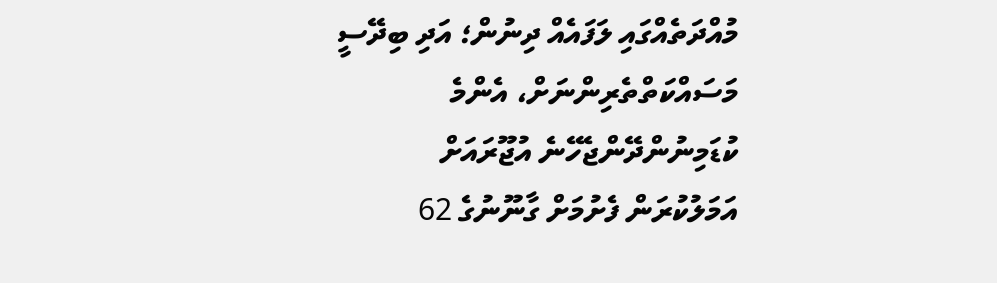މުއްދަތެއްގައި ލަފައެއް ދިނުން؛ އަދި ބިދޭސީ މަސައްކަތްތެރިންނަށް، އެންމެ ކުޑަމިނުންދޭންޖެހޭނެ އުޖޫރައަށް އަމަލުކުރަން ފެށުމަށް ގާނޫނުގެ 62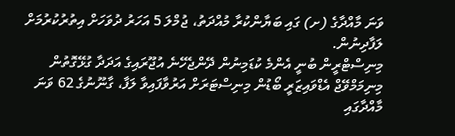ވަނަ މާއްދާގެ (ށ) ގައި ބަޔާންކުރާ މުއްދަތު، ޖުމްލަ 5 އަހަރު ދުވަހަށް އިތުރުކުރުމަށް ލަފާދިނުން.
މިނިސްޓްރީން ބުނީ އެންމެ ކުޑަމިނުން ދޭންޖެހޭނެ އުޖޫރައިގެ އަދަދާ ގުޅޭގޮތުން މިނިމަމްވޭޖް އެޑްވައިޒަރީ ބޯޑުން މިނިސްޓަރަށް އަރުވާފައިވާ ލަފާ، ގާނޫނުގެ 62 ވަނަ މާއްދާގައި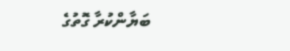ބަޔާންކުރާ ގޮތުގެ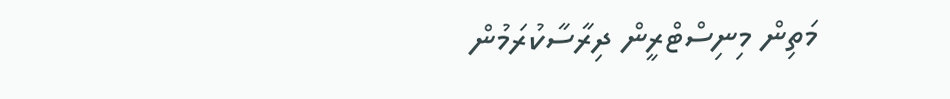މަތިން މިނިސްޓްރީން ދިރާސާކުރަމުން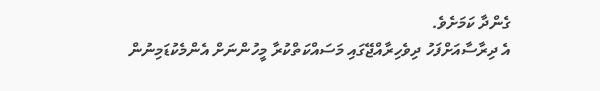ގެންދާ ކަމަށެވެ.
އެ ދިރާސާއަށްފަހު ދިވެހިރާއްޖޭގައި މަސައްކަތްކުރާ މީހުންނަށް އެންމެކުޑަމިނުން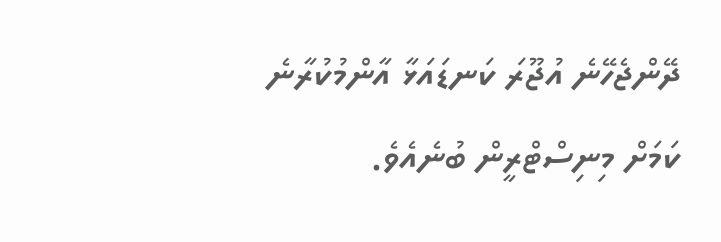ދޭންޖެހޭނެ އުޖޫރަ ކަނޑައަޅާ އާންމުކުރާނެ ކަމަށް މިނިސްޓްރީން ބުނެއެވެ.